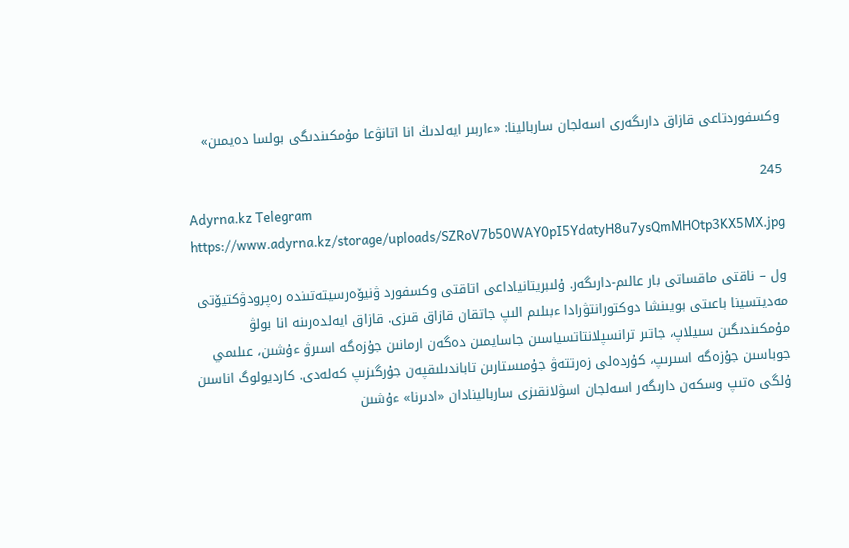وكسفوردتاعى قازاق دارىگەرى اسەلجان ساربالينا: «ءاربىر ايەلدىڭ انا اتانۋعا مۇمكىندىگى بولسا دەيمىن»

245
Adyrna.kz Telegram
https://www.adyrna.kz/storage/uploads/SZRoV7b50WAY0pI5YdatyH8u7ysQmMHOtp3KX5MX.jpg

ول – ناقتى ماقساتى بار عالىم-دارىگەر. ۇلىبريتانياداعى اتاقتى وكسفورد ۋنيۆەرسيتەتىندە رەپرودۋكتيۆتى مەديتسينا باعىتى بويىنشا دوكتورانتۋرادا ءبىلىم الىپ جاتقان قازاق قىزى. قازاق ايەلدەرىنە انا بولۋ مۇمكىندىگىن سىيلاپ، جاتىر ترانسپلانتاتسياسىن جاسايمىن دەگەن ارمانىن جۇزەگە اسىرۋ ءۇشىن، عىلىمي جوباسىن جۇزەگە اسىرىپ، كۇردەلى زەرتتەۋ جۇمىستارىن تاباندىلىقپەن جۇرگىزىپ كەلەدى. كارديولوگ اناسىن ۇلگى ەتىپ وسكەن دارىگەر اسەلجان اسۋلانقىزى ساربالينادان «ادىرنا» ءۇشىن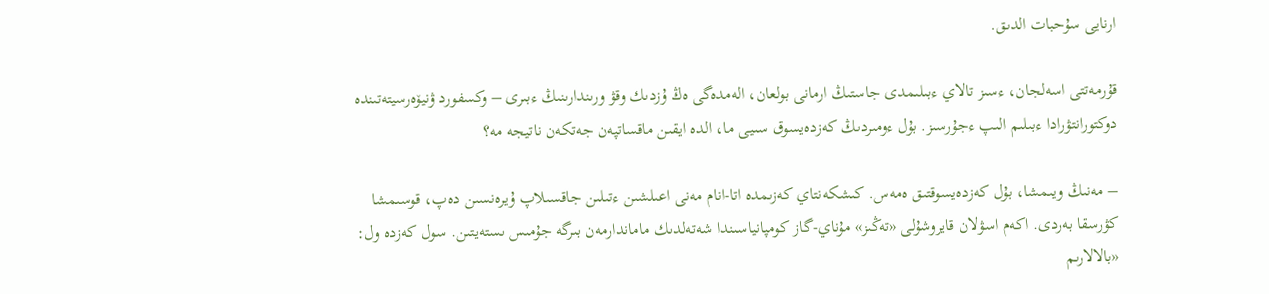ارنايى سۇحبات الدىق.

قۇرمەتتى اسەلجان، ءسىز تالاي ءبىلىمدى جاستىڭ ارمانى بولعان، الەمدەگى ەڭ ۇزدىك وقۋ ورىندارىنىڭ ءبىرى – وكسفورد ۋنيۆەرسيتەتىندە دوكتورانتۋرادا ءبىلىم الىپ ءجۇرسىز. بۇل ءومىردىڭ كەزدەيسوق سىيى ما، الدە ايقىن ماقساتپەن جەتكەن ناتيجە مە؟

– مەنىڭ ويىمشا، بۇل كەزدەيسوقتىق ەمەس. كىشكەنتاي كەزىمدە اتا-انام مەنى اعىلشىن ءتىلىن جاقسىلاپ ۇيرەنسىن دەپ، قوسىمشا كۋرسقا بەردى. اكەم اسۋلان قايروشۇلى «تەڭىز» مۇناي-گاز كومپانياسىندا شەتەلدىك ماماندارمەن بىرگە جۇمىس ىستەيتىن. سول كەزدە ول: «بالالارىم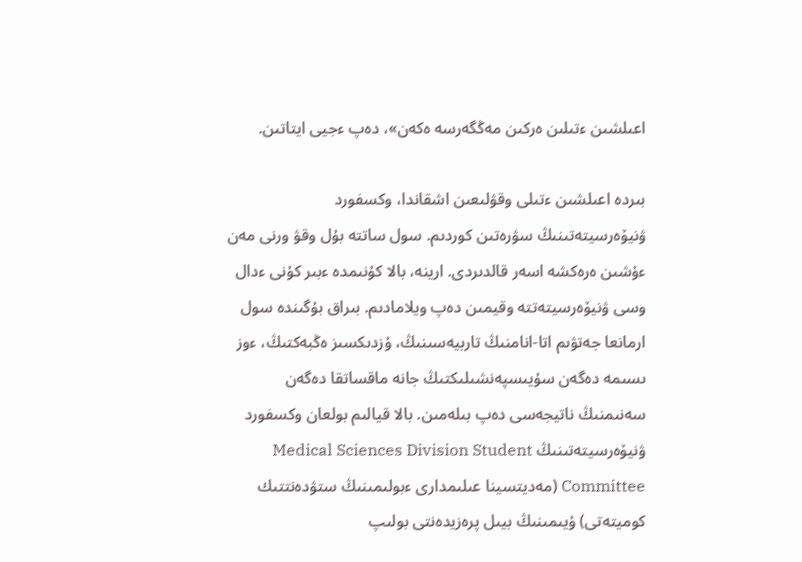اعىلشىن ءتىلىن ەركىن مەڭگەرسە ەكەن»، دەپ ءجيى ايتاتىن.

بىردە اعىلشىن ءتىلى وقۋلىعىن اشقاندا، وكسفورد ۋنيۆەرسيتەتىنىڭ سۋرەتىن كوردىم. سول ساتتە بۇل وقۋ ورنى مەن ءۇشىن ەرەكشە اسەر قالدىردى. ارينە، بالا كۇنىمدە ءبىر كۇنى ءدال وسى ۋنيۆەرسيتەتتە وقيمىن دەپ ويلامادىم. بىراق بۇگىندە سول ارمانعا جەتۋىم اتا-انامنىڭ تاربيەسىنىڭ، ۇزدىكسىز ەڭبەكتىڭ، ءوز ىسىمە دەگەن سۇيىسپەنشىلىكتىڭ جانە ماقساتقا دەگەن سەنىمنىڭ ناتيجەسى دەپ بىلەمىن. بالا قيالىم بولعان وكسفورد ۋنيۆەرسيتەتىنىڭ Medical Sciences Division Student Committee (مەديتسينا عىلىمدارى ءبولىمىنىڭ ستۋدەنتتىك كوميتەتى) ۇيىمىنىڭ بيىل پرەزيدەنتى بولىپ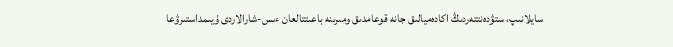سايلانىپ، ستۋدەنتتەردىڭ اكادەميالىق جانە قوعامدىق ومىرىنە باعىتتالعان ءىس-شارالاردى ۇيىمداستىرۋعا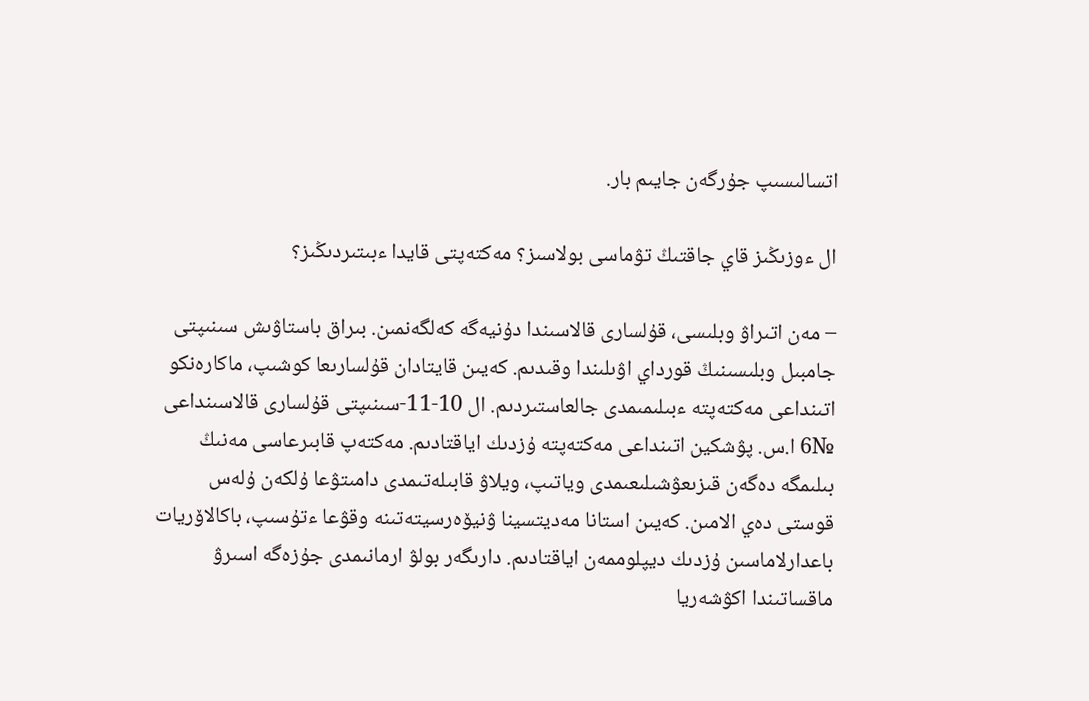اتسالىسىپ جۇرگەن جايىم بار.

ال ءوزىڭىز قاي جاقتىڭ تۋماسى بولاسىز؟ مەكتەپتى قايدا ءبىتىردىڭىز؟

– مەن اتىراۋ وبلىسى، قۇلسارى قالاسىندا دۇنيەگە كەلگەنمىن. بىراق باستاۋىش سىنىپتى جامبىل وبلىسىنىڭ قورداي اۋىلىندا وقىدىم. كەيىن قايتادان قۇلسارىعا كوشىپ، ماكارەنكو اتىنداعى مەكتەپتە ءبىلىمىمدى جالعاستىردىم. ال 10-11-سىنىپتى قۇلسارى قالاسىنداعى №6 ا.س. پۋشكين اتىنداعى مەكتەپتە ۇزدىك اياقتادىم. مەكتەپ قابىرعاسى مەنىڭ بىلىمگە دەگەن قىزىعۋشىلىعىمدى وياتىپ، ويلاۋ قابىلەتىمدى دامىتۋعا ۇلكەن ۇلەس قوستى دەي الامىن. كەيىن استانا مەديتسينا ۋنيۆەرسيتەتىنە وقۋعا ءتۇسىپ، باكالاۆريات باعدارلاماسىن ۇزدىك ديپلوممەن اياقتادىم. دارىگەر بولۋ ارمانىمدى جۇزەگە اسىرۋ ماقساتىندا اكۋشەريا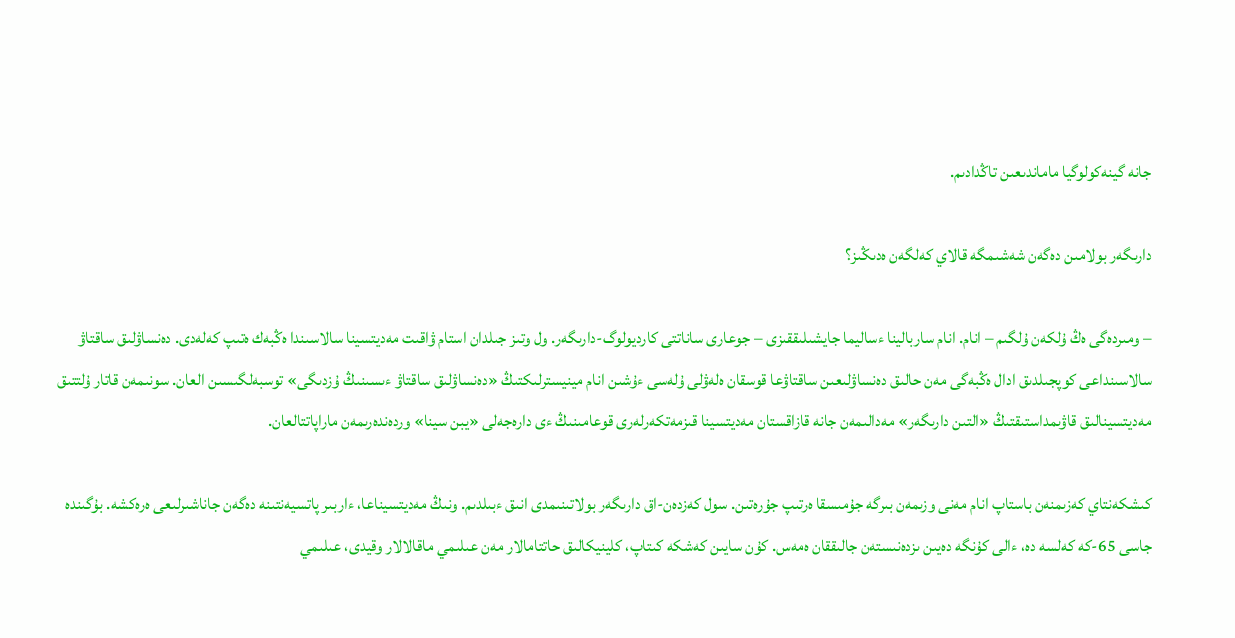جانە گينەكولوگيا ماماندىعىن تاڭدادىم.

دارىگەر بولامىن دەگەن شەشىمگە قالاي كەلگەن ەدىڭىز؟

– ومىردەگى ەڭ ۇلكەن ۇلگىم – انام. انام ساربالينا ءساليما جايشىلىققىزى – جوعارى ساناتتى كارديولوگ-دارىگەر. ول وتىز جىلدان استام ۋاقىت مەديتسينا سالاسىندا ەڭبەك ەتىپ كەلەدى. دەنساۋلىق ساقتاۋ سالاسىنداعى كوپجىلدىق ادال ەڭبەگى مەن حالىق دەنساۋلىعىن ساقتاۋعا قوسقان ەلەۋلى ۇلەسى ءۇشىن انام مينيسترلىكتىڭ «دەنساۋلىق ساقتاۋ ءىسىنىڭ ۇزدىگى» توسبەلگىسىن العان. سونىمەن قاتار ۇلتتىق مەديتسينالىق قاۋىمداستىقتىڭ «التىن دارىگەر» مەدالىمەن جانە قازاقستان مەديتسينا قىزمەتكەرلەرى قوعامىنىڭ ءى دارەجەلى «يبن سينا» وردەندەرىمەن ماراپاتتالعان.

كىشكەنتاي كەزىمنەن باستاپ انام مەنى وزىمەن بىرگە جۇمىسقا ەرتىپ جۇرەتىن. سول كەزدەن-اق دارىگەر بولاتىنىمدى انىق ءبىلدىم. ونىڭ مەديتسيناعا، ءاربىر پاتسيەنتىنە دەگەن جاناشىرلىعى ەرەكشە. بۇگىندە جاسى 65-كە كەلسە دە، ءالى كۇنگە دەيىن ىزدەنىستەن جالىققان ەمەس. كۇن سايىن كەشكە كىتاپ، كلينيكالىق حاتتامالار مەن عىلىمي ماقالالار وقيدى، عىلىمي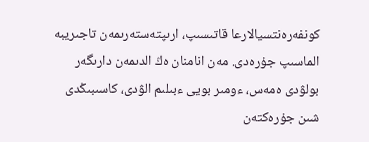كونفەرەنتسيالارعا قاتىسىپ، ارىپتەستەرىمەن تاجىريبە الماسىپ جۇرەدى. مەن انامنان ەڭ الدىمەن دارىگەر بولۋدى ەمەس، ءومىر بويى ءبىلىم الۋدى، كاسىبىڭدى شىن جۇرەكتەن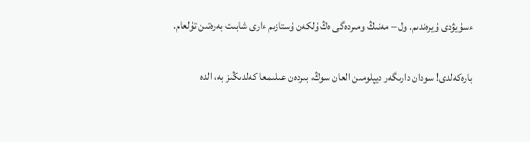ءسۇيۋدى ۇيرەندىم. ول – مەنىڭ ومىردەگى ەڭ ۇلكەن ۇستازىم ءارى شابىت بەرەتىن تۇلعام.

بارەكەلدى! سودان دارىگەر ديپلومىن العان سوڭ، بىردەن عىلىمعا كەلدىڭىز بە، الدە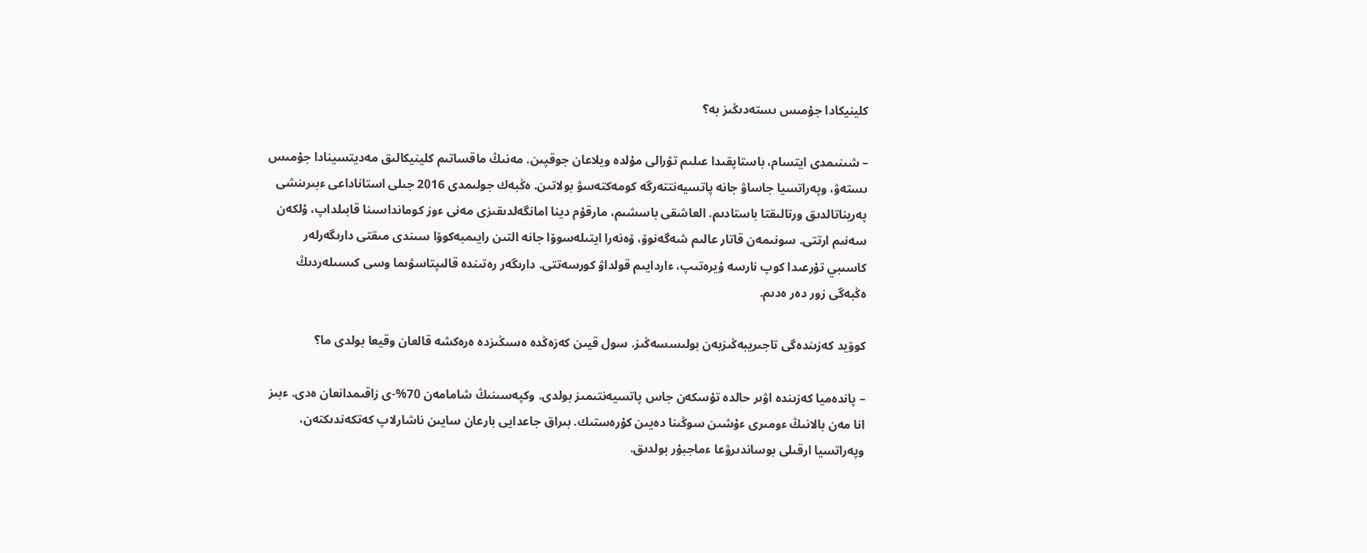كلينيكادا جۇمىس ىستەدىڭىز بە؟

– شىنىمدى ايتسام، باستاپقىدا عىلىم تۋرالى مۇلدە ويلاعان جوقپىن. مەنىڭ ماقساتىم كلينيكالىق مەديتسينادا جۇمىس ىستەۋ، وپەراتسيا جاساۋ جانە پاتسيەنتتەرگە كومەكتەسۋ بولاتىن. ەڭبەك جولىمدى 2016 جىلى استاناداعى ءبىرىنشى پەريناتالدىق ورتالىقتا باستادىم. العاشقى باسشىم، مارقۇم دينا امانگەلدىقىزى مەنى ءوز كومانداسىنا قابىلداپ، ۇلكەن سەنىم ارتتى. سونىمەن قاتار عالىم شەگەنوۆ، ۆەنەرا ايتىلەسوۆا جانە التىن رايىمبەكوۆا سىندى مىقتى دارىگەرلەر كاسىبي تۇرعىدا كوپ نارسە ۇيرەتىپ، ءاردايىم قولداۋ كورسەتتى. دارىگەر رەتىندە قالىپتاسۋىما وسى كىسىلەردىڭ ەڭبەگى زور دەر ەدىم.

كوۆيد كەزىندەگى تاجىريبەڭىزبەن بولىسسەڭىز. سول قيىن كەزەڭدە ەسىڭىزدە ەرەكشە قالعان وقيعا بولدى ما؟

– پاندەميا كەزىندە اۋىر حالدە تۇسكەن جاس پاتسيەنتىمىز بولدى. وكپەسىنىڭ شامامەن 70%-ى زاقىمدانعان ەدى. ءبىز انا مەن بالانىڭ ءومىرى ءۇشىن سوڭىنا دەيىن كۇرەستىك. بىراق جاعدايى بارعان سايىن ناشارلاپ كەتكەندىكتەن، وپەراتسيا ارقىلى بوساندىرۋعا ءماجبۇر بولدىق.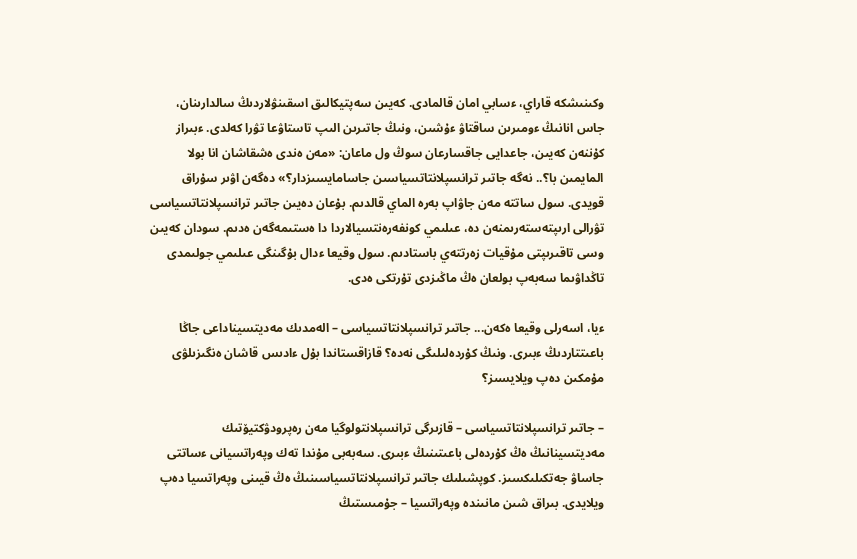وكىنىشكە قاراي، ءسابي امان قالمادى. كەيىن سەپتيكالىق اسقىنۋلاردىڭ سالدارىنان، جاس انانىڭ ءومىرىن ساقتاۋ ءۇشىن، ونىڭ جاتىرىن الىپ تاستاۋعا تۋرا كەلدى. ءبىراز كۇننەن كەيىن، جاعدايى جاقسارعان سوڭ ول ماعان: «مەن ەندى ەشقاشان انا بولا المايمىن با؟.. نەگە جاتىر ترانسپلانتاتسياسىن جاسامايسىزدار؟» دەگەن اۋىر سۇراق قويدى. سول ساتتە مەن جاۋاپ بەرە الماي قالدىم. بۇعان دەيىن جاتىر ترانسپلانتاتسياسى تۋرالى ارىپتەستەرىمنەن دە، عىلىمي كونفەرەنتسيالاردا دا ەستىمەگەن ەدىم. سودان كەيىن وسى تاقىرىپتى مۇقيات زەرتتەي باستادىم. سول وقيعا ءدال بۇگىنگى عىلىمي جولىمدى تاڭداۋىما سەبەپ بولعان ەڭ ماڭىزدى تۇرتكى ەدى.

ءيا، اسەرلى وقيعا ەكەن... جاتىر ترانسپلانتاتسياسى – الەمدىك مەديتسيناداعى جاڭا باعىتتاردىڭ ءبىرى. ونىڭ كۇردەلىلىگى نەدە؟ قازاقستاندا بۇل ءادىس قاشان ەنگىزىلۋى مۇمكىن دەپ ويلايسىز؟

– جاتىر ترانسپلانتاتسياسى – قازىرگى ترانسپلانتولوگيا مەن رەپرودۋكتيۆتىك مەديتسينانىڭ ەڭ كۇردەلى باعىتىنىڭ ءبىرى. سەبەبى مۇندا تەك وپەراتسيانى ءساتتى جاساۋ جەتكىلىكسىز. كوپشىلىك جاتىر ترانسپلانتاتسياسىنىڭ ەڭ قيىنى وپەراتسيا دەپ ويلايدى. بىراق شىن مانىندە وپەراتسيا – جۇمىستىڭ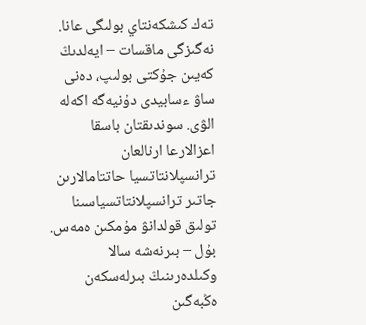تەك كىشكەنتاي بولىگى عانا. نەگىزگى ماقسات – ايەلدىڭ كەيىن جۇكتى بولىپ، دەنى ساۋ ءسابيدى دۇنيەگە اكەلە الۋى. سوندىقتان باسقا اعزالارعا ارنالعان ترانسپلانتاتسيا حاتتامالارىن جاتىر ترانسپلانتاتسياسىنا تولىق قولدانۋ مۇمكىن ەمەس. بۇل – بىرنەشە سالا وكىلدەرىنىڭ بىرلەسكەن ەڭبەگىن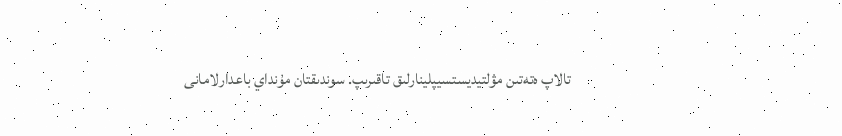تالاپ ەتەتىن مۋلتيديستسيپلينارلىق تاقىرىپ. سوندىقتان مۇنداي باعدارلامانى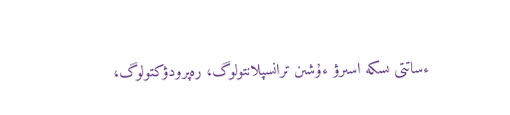ءساتتى ىسكە اسىرۋ ءۇشىن ترانسپلانتولوگ، رەپرودۋكتولوگ،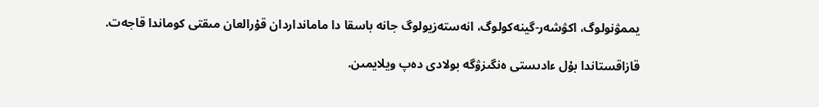يممۋنولوگ، اكۋشەر-گينەكولوگ، انەستەزيولوگ جانە باسقا دا مامانداردان قۇرالعان مىقتى كوماندا قاجەت.

قازاقستاندا بۇل ءادىستى ەنگىزۋگە بولادى دەپ ويلايمىن.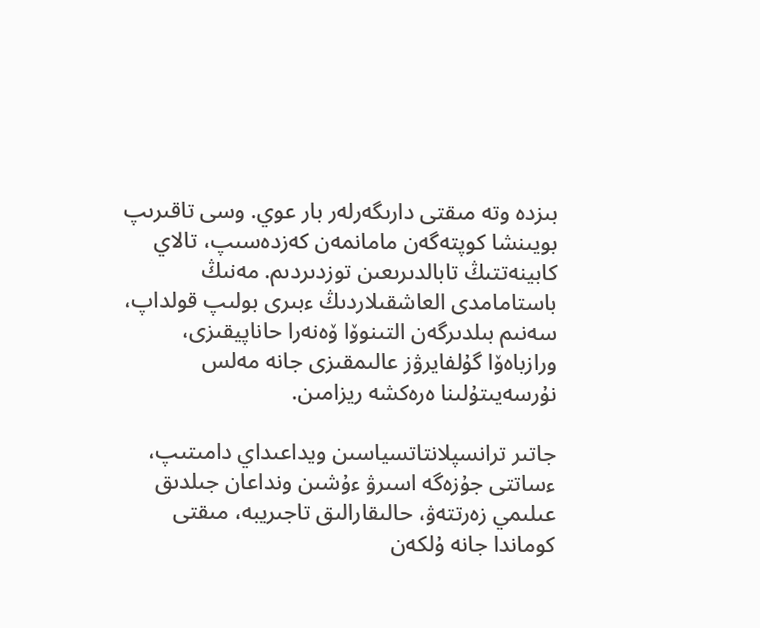بىزدە وتە مىقتى دارىگەرلەر بار عوي. وسى تاقىرىپ بويىنشا كوپتەگەن مامانمەن كەزدەسىپ، تالاي كابينەتتىڭ تابالدىرىعىن توزدىردىم. مەنىڭ باستامامدى العاشقىلاردىڭ ءبىرى بولىپ قولداپ، سەنىم بىلدىرگەن التىنوۆا ۆەنەرا حاناپيقىزى، ورازباەۆا گۇلفايرۋز عالىمقىزى جانە مەلس نۇرسەيىتۇلىنا ەرەكشە ريزامىن.

جاتىر ترانسپلانتاتسياسىن ويداعىداي دامىتىپ، ءساتتى جۇزەگە اسىرۋ ءۇشىن ونداعان جىلدىق عىلىمي زەرتتەۋ، حالىقارالىق تاجىريبە، مىقتى كوماندا جانە ۇلكەن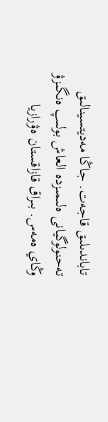تاباندىلىق قاجەت. جاڭا مەديتسينالىق تەحنولوگيانى ەلىمىزدە العاش بولىپ ەنگىزۋ وڭاي ەمەس. بىراق قازاقستان ەۋرازيا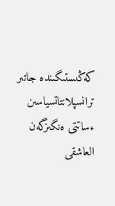كەڭىستىگىندە جاتىر ترانسپلانتاتسياسىن ءساتتى ەنگىزگەن العاشقى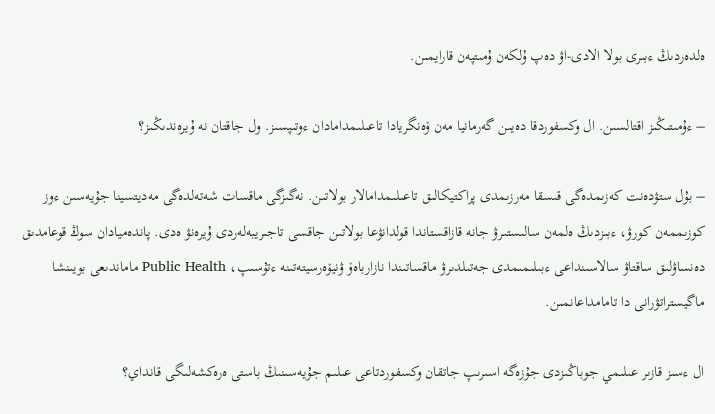ەلدەردىڭ ءبىرى بولا الادى-اۋ دەپ ۇلكەن ۇمىتپەن قارايمىن.

– ءۇمىتىڭىز اقتالسىن. ال وكسفوردقا دەيىن گەرمانيا مەن ۆەنگريادا تاعىلىمدامادان ءوتىپسىز. ول جاقتان نە ۇيرەندىڭىز؟

– بۇل ستۋدەنت كەزىمدەگى قىسقا مەرزىمدى پراكتيكالىق تاعىلىمدامالار بولاتىن. نەگىزگى ماقسات شەتەلدەگى مەديتسينا جۇيەسىن ءوز كوزىممەن كورۋ، ءبىزدىڭ ەلمەن سالىستىرۋ جانە قازاقستاندا قولدانۋعا بولاتىن جاقسى تاجىريبەلەردى ۇيرەنۋ ەدى. پاندەميادان سوڭ قوعامدىق دەنساۋلىق ساقتاۋ سالاسىنداعى ءبىلىمىمدى جەتىلدىرۋ ماقساتىندا نازارباەۆ ۋنيۆەرسيتەتىنە ءتۇسىپ، Public Health ماماندىعى بويىنشا ماگيستراتۋرانى دا تامامداعانمىن.

ال ءسىز قازىر عىلىمي جوباڭىزدى جۇزەگە اسىرىپ جاتقان وكسفوردتاعى عىلىم جۇيەسىنىڭ باستى ەرەكشەلىگى قانداي؟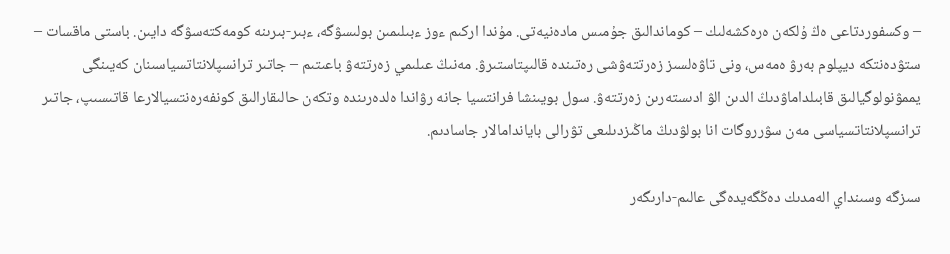– وكسفوردتاعى ەڭ ۇلكەن ەرەكشەلىك – كوماندالىق جۇمىس مادەنيەتى. مۇندا اركىم ءوز ءبىلىمىن بولىسۋگە، ءبىر-بىرىنە كومەكتەسۋگە دايىن. باستى ماقسات – ستۋدەنتكە ديپلوم بەرۋ ەمەس، ونى تاۋەلسىز زەرتتەۋشى رەتىندە قالىپتاستىرۋ. مەنىڭ عىلىمي زەرتتەۋ باعىتىم – جاتىر ترانسپلانتاتسياسىنان كەيىنگى يممۋنولوگيالىق قابىلداماۋدىڭ الدىن الۋ ادىستەرىن زەرتتەۋ. سول بويىنشا فرانتسيا جانە رۋاندا ەلدەرىندە وتكەن حالىقارالىق كونفەرەنتسيالارعا قاتىسىپ، جاتىر ترانسپلانتاتسياسى مەن سۋرروگات انا بولۋدىڭ ماڭىزدىلىعى تۋرالى باياندامالار جاسادىم.

سىزگە وسىنداي الەمدىك دەڭگەيدەگى عالىم-دارىگەر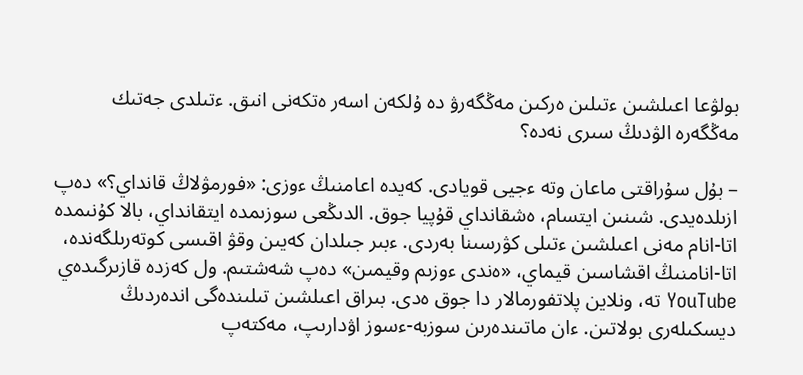بولۋعا اعىلشىن ءتىلىن ەركىن مەڭگەرۋ دە ۇلكەن اسەر ەتكەنى انىق. ءتىلدى جەتىك مەڭگەرە الۋدىڭ سىرى نەدە؟

– بۇل سۇراقتى ماعان وتە ءجيى قويادى. كەيدە اعامنىڭ ءوزى: «فورمۋلاڭ قانداي؟» دەپ ازىلدەيدى. شىنىن ايتسام، ەشقانداي قۇپيا جوق. الدىڭعى سوزىمدە ايتقانداي، بالا كۇنىمدە اتا-انام مەنى اعىلشىن ءتىلى كۋرسىنا بەردى. ءبىر جىلدان كەيىن وقۋ اقىسى كوتەرىلگەندە، اتا-انامنىڭ اقشاسىن قيماي، «ەندى ءوزىم وقيمىن» دەپ شەشتىم. ول كەزدە قازىرگىدەي YouTube تە، ونلاين پلاتفورمالار دا جوق ەدى. بىراق اعىلشىن تىلىندەگى اندەردىڭ ديسكىلەرى بولاتىن. ءان ماتىندەرىن سوزبە-ءسوز اۋدارىپ، مەكتەپ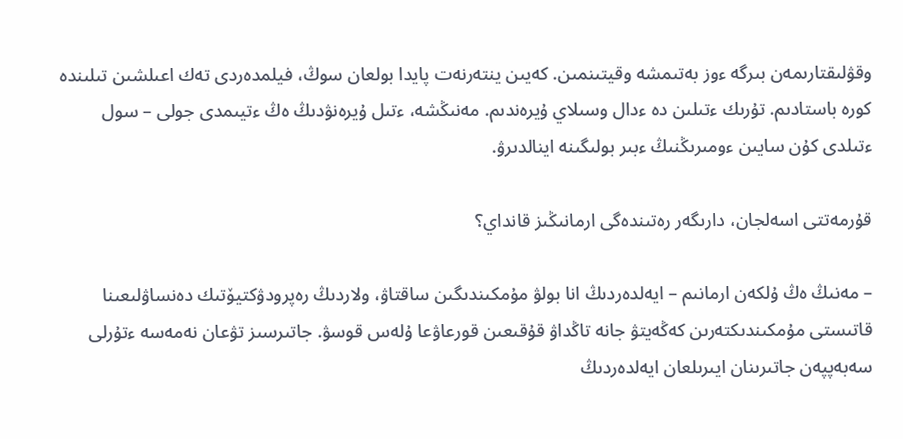وقۋلىقتارىمەن بىرگە ءوز بەتىمشە وقيتىنمىن. كەيىن ينتەرنەت پايدا بولعان سوڭ، فيلمدەردى تەك اعىلشىن تىلىندە كورە باستادىم. تۇرىك ءتىلىن دە ءدال وسىلاي ۇيرەندىم. مەنىڭشە، ءتىل ۇيرەنۋدىڭ ەڭ ءتيىمدى جولى – سول ءتىلدى كۇن سايىن ءومىرىڭنىڭ ءبىر بولىگىنە اينالدىرۋ.

قۇرمەتتى اسەلجان، دارىگەر رەتىندەگى ارمانىڭىز قانداي؟

– مەنىڭ ەڭ ۇلكەن ارمانىم – ايەلدەردىڭ انا بولۋ مۇمكىندىگىن ساقتاۋ، ولاردىڭ رەپرودۋكتيۆتىك دەنساۋلىعىنا قاتىستى مۇمكىندىكتەرىن كەڭەيتۋ جانە تاڭداۋ قۇقىعىن قورعاۋعا ۇلەس قوسۋ. جاتىرسىز تۋعان نەمەسە ءتۇرلى سەبەپپەن جاتىرىنان ايىرىلعان ايەلدەردىڭ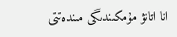انا اتانۋ مۇمكىندىگى مىندەتتى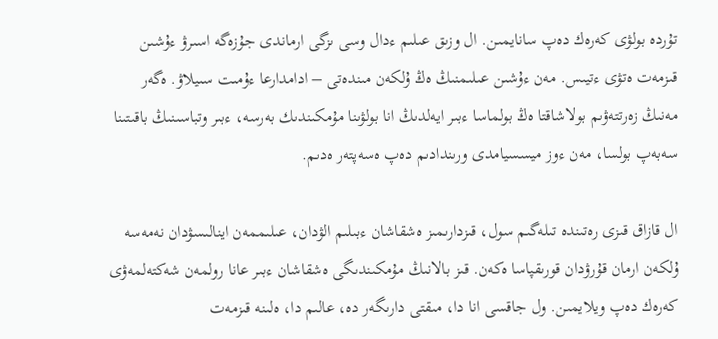تۇردە بولۋى كەرەك دەپ سانايمىن. ال وزىق عىلىم ءدال وسى ىزگى ارماندى جۇزەگە اسىرۋ ءۇشىن قىزمەت ەتۋى ءتيىس. مەن ءۇشىن عىلىمنىڭ ەڭ ۇلكەن مىندەتى – ادامدارعا ءۇمىت سىيلاۋ. ەگەر مەنىڭ زەرتتەۋىم بولاشاقتا ەڭ بولماسا ءبىر ايەلدىڭ انا بولۋىنا مۇمكىندىك بەرسە، ءبىر وتباسىنىڭ باقىتىنا سەبەپ بولسا، مەن ءوز ميسسيامدى ورىندادىم دەپ ەسەپتەر ەدىم.

ال قازاق قىزى رەتىندە تىلەگىم سول، قىزدارىمىز ەشقاشان ءبىلىم الۋدان، عىلىممەن اينالىسۋدان نەمەسە ۇلكەن ارمان قۇرۋدان قورىقپاسا ەكەن. قىز بالانىڭ مۇمكىندىگى ەشقاشان ءبىر عانا رولمەن شەكتەلمەۋى كەرەك دەپ ويلايمىن. ول جاقسى انا دا، مىقتى دارىگەر دە، عالىم دا، ەلىنە قىزمەت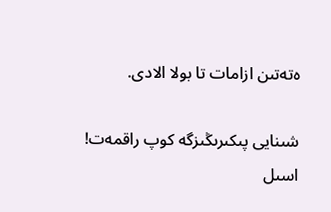ەتەتىن ازامات تا بولا الادى.

شىنايى پىكىرىڭىزگە كوپ راقمەت! اسىل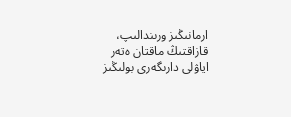ارمانىڭىز ورىندالىپ، قازاقتىڭ ماقتان ەتەر اياۋلى دارىگەرى بولىڭىز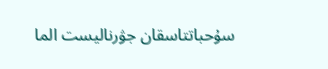سۇحباتتاسقان جۋرناليست الما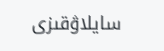سايلاۋقىزى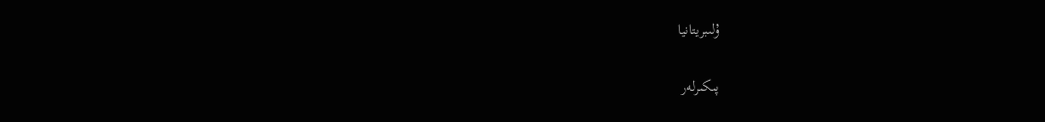ۇلىبريتانيا

پىكىرلەر